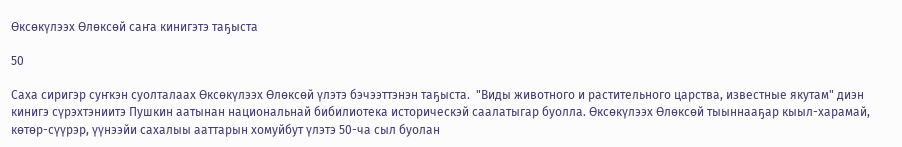Өксөкүлээх Өлөксөй саҥа кинигэтэ таҕыста

50

Саха сиригэр суҥкэн суолталаах Өксөкүлээх Өлөксөй үлэтэ бэчээттэнэн таҕыста.  "Виды животного и растительного царства, известные якутам" диэн кинигэ сүрэхтэниитэ Пушкин аатынан национальнай бибилиотека историческэй саалатыгар буолла. Өксөкүлээх Өлөксөй тыыннааҕар кыыл-харамай, көтөр-сүүрэр, үүнээйи сахалыы ааттарын хомуйбут үлэтэ 50-ча сыл буолан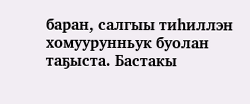баран, салгыы тиһиллэн хомуурунньук буолан таҕыста. Бастакы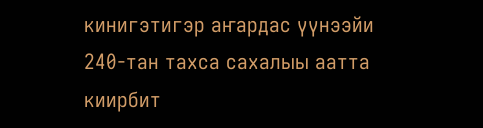кинигэтигэр аҥардас үүнээйи 240-тан тахса сахалыы аатта киирбит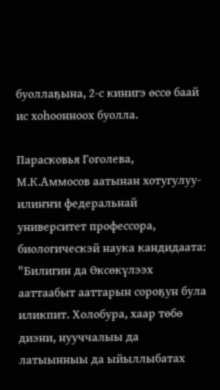буоллаҕына, 2-с кинигэ өссө баай ис хоһоонноох буолла.

Парасковья Гоголева, М.К.Аммосов аатынан хотугулуу-илиҥҥи федеральнай университет профессора, биологическэй наука кандидаата: "Билигин да Өксөкүлээх ааттаабыт ааттарын сороҕун була иликпит. Холобура, хаар төбө диэни, нууччалыы да латыынныы да ыйыллыбатах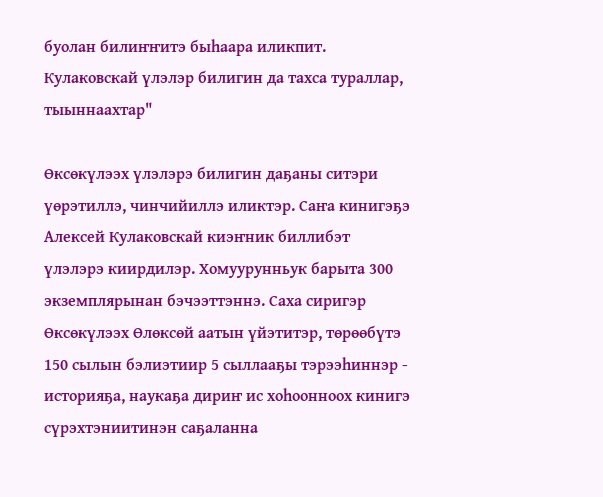буолан билиҥҥитэ быһаара иликпит. Кулаковскай үлэлэр билигин да тахса тураллар, тыыннаахтар"

Өксөкүлээх үлэлэрэ билигин даҕаны ситэри үөрэтиллэ, чинчийиллэ иликтэр. Саҥа кинигэҕэ Алексей Кулаковскай киэҥник биллибэт үлэлэрэ киирдилэр. Хомуурунньук барыта 300 экземплярынан бэчээттэннэ. Саха сиригэр Өксөкүлээх Өлөксөй аатын үйэтитэр, төрөөбүтэ 150 сылын бэлиэтиир 5 сыллааҕы тэрээһиннэр - историяҕа, наукаҕа дириҥ ис хоһоонноох кинигэ сүрэхтэниитинэн саҕаланна